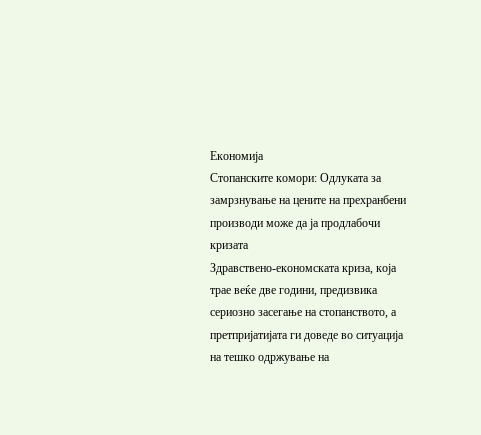Економија
Стопанските комори: Одлуката за замрзнување на цените на прехранбени производи може да ја продлабочи кризата
Здравствено-економската криза, која трае веќе две години, предизвика сериозно засегање на стопанството, а претпријатијата ги доведе во ситуација на тешко одржување на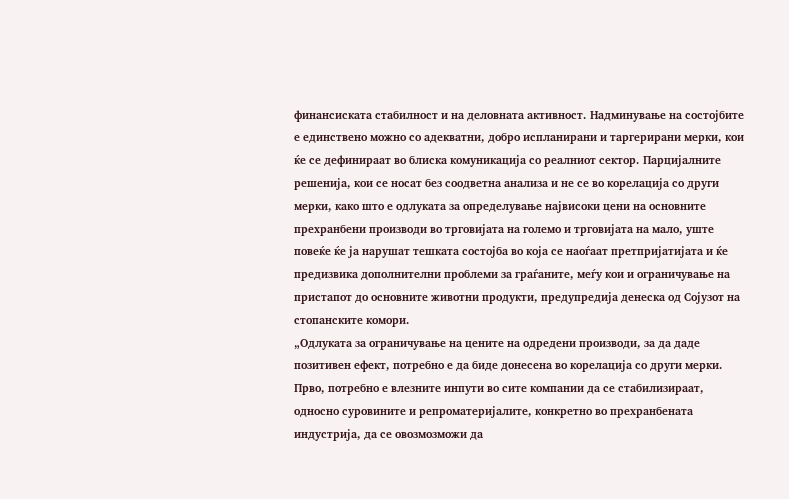финансиската стабилност и на деловната активност. Надминување на состојбите е единствено можно со адекватни, добро испланирани и таргерирани мерки, кои ќе се дефинираат во блиска комуникација со реалниот сектор. Парцијалните решенија, кои се носат без соодветна анализа и не се во корелација со други мерки, како што е одлуката за определување највисоки цени на основните прехранбени производи во трговијата на големо и трговијата на мало, уште повеќе ќе ја нарушат тешката состојба во која се наоѓаат претпријатијата и ќе предизвика дополнителни проблеми за граѓаните, меѓу кои и ограничување на пристапот до основните животни продукти, предупредија денеска од Сојузот на стопанските комори.
„Одлуката за ограничување на цените на одредени производи, за да даде позитивен ефект, потребно е да биде донесена во корелација со други мерки. Прво, потребно е влезните инпути во сите компании да се стабилизираат, односно суровините и репроматеријалите, конкретно во прехранбената индустрија, да се овозмозможи да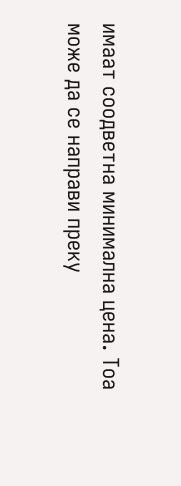имаат соодветна минимална цена. Тоа може да се направи преку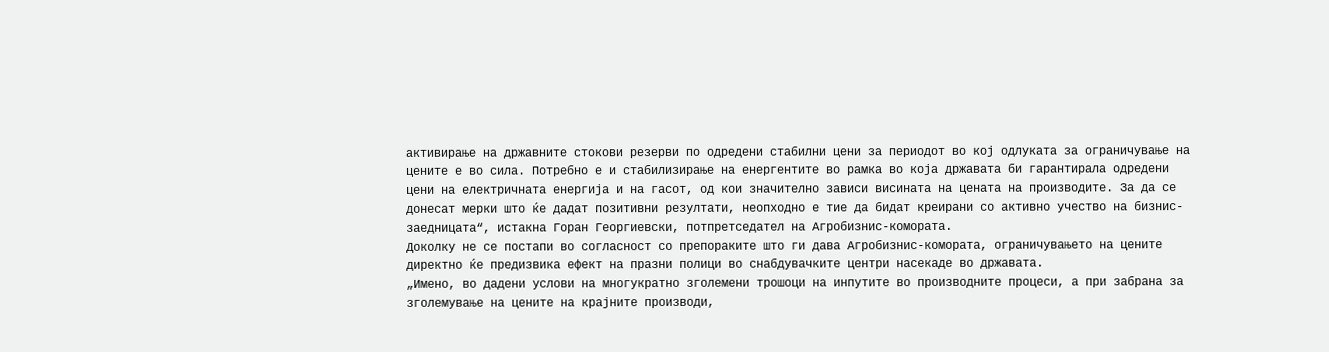активирање на државните стокови резерви по одредени стабилни цени за периодот во кој одлуката за ограничување на цените е во сила. Потребно е и стабилизирање на енергентите во рамка во која државата би гарантирала одредени цени на електричната енергија и на гасот, од кои значително зависи висината на цената на производите. За да се донесат мерки што ќе дадат позитивни резултати, неопходно е тие да бидат креирани со активно учество на бизнис-заедницата“, истакна Горан Георгиевски, потпретседател на Агробизнис-комората.
Доколку не се постапи во согласност со препораките што ги дава Агробизнис-комората, ограничувањето на цените директно ќе предизвика ефект на празни полици во снабдувачките центри насекаде во државата.
„Имено, во дадени услови на многукратно зголемени трошоци на инпутите во производните процеси, а при забрана за зголемување на цените на крајните производи,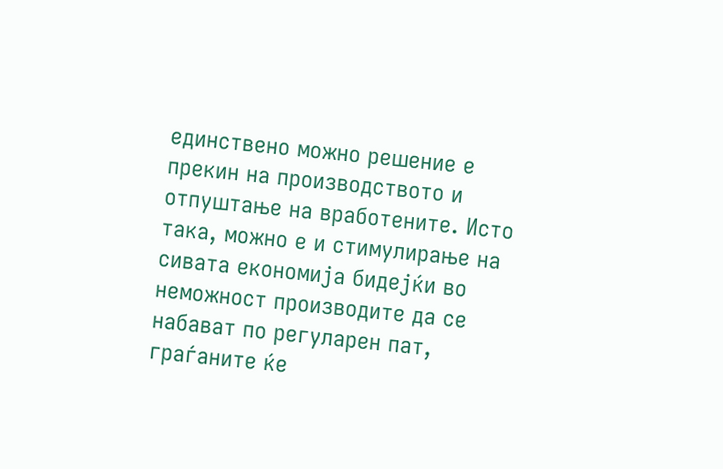единствено можно решение е прекин на производството и отпуштање на вработените. Исто така, можно е и стимулирање на сивата економија бидејќи во неможност производите да се набават по регуларен пат, граѓаните ќе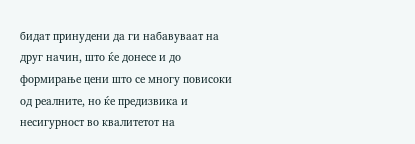бидат принудени да ги набавуваат на друг начин, што ќе донесе и до формирање цени што се многу повисоки од реалните, но ќе предизвика и несигурност во квалитетот на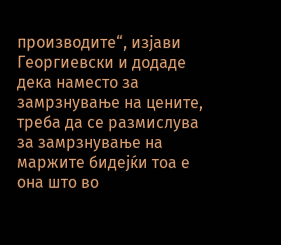производите“, изјави Георгиевски и додаде дека наместо за замрзнување на цените, треба да се размислува за замрзнување на маржите бидејќи тоа е она што во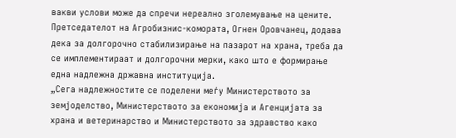вакви услови може да спречи нереално зголемување на цените.
Претседателот на Агробизнис-комората, Огнен Оровчанец, додава дека за долгорочно стабилизирање на пазарот на храна, треба да се имплементираат и долгорочни мерки, како што е формирање една надлежна државна институција.
„Сега надлежностите се поделени меѓу Министерството за земјоделство, Министерството за економија и Агенцијата за храна и ветеринарство и Министерството за здравство како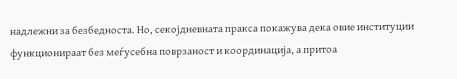надлежни за безбедноста. Но, секојдневната пракса покажува дека овие институции функционираат без меѓусебна поврзаност и координација, а притоа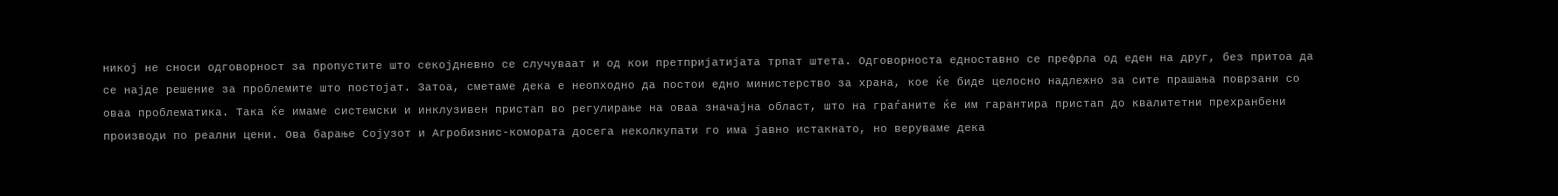никој не сноси одговорност за пропустите што секојдневно се случуваат и од кои претпријатијата трпат штета. Одговорноста едноставно се префрла од еден на друг, без притоа да се најде решение за проблемите што постојат. Затоа, сметаме дека е неопходно да постои едно министерство за храна, кое ќе биде целосно надлежно за сите прашања поврзани со оваа проблематика. Така ќе имаме системски и инклузивен пристап во регулирање на оваа значајна област, што на граѓаните ќе им гарантира пристап до квалитетни прехранбени производи по реални цени. Ова барање Сојузот и Агробизнис-комората досега неколкупати го има јавно истакнато, но веруваме дека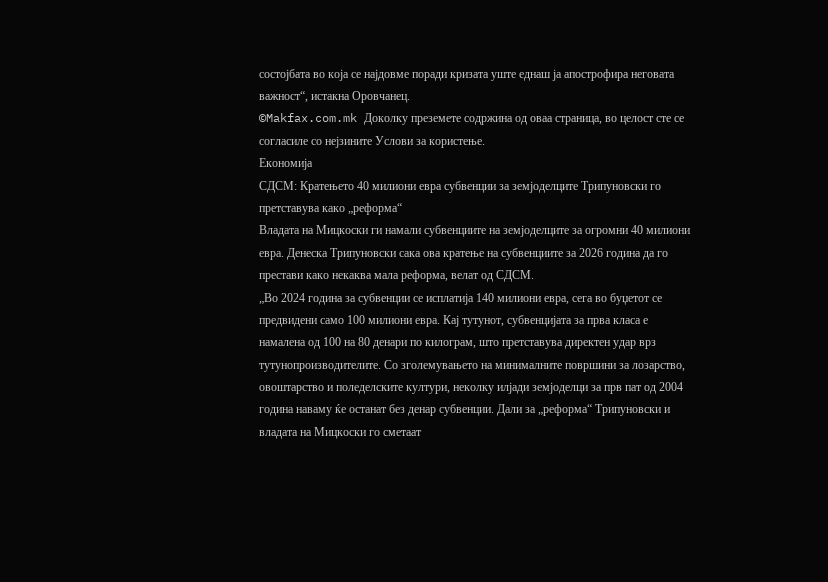состојбата во која се најдовме поради кризата уште еднаш ја апострофира неговата важност“, истакна Оровчанец.
©Makfax.com.mk Доколку преземете содржина од оваа страница, во целост сте се согласиле со нејзините Услови за користење.
Економија
СДСМ: Кратењето 40 милиони евра субвенции за земјоделците Трипуновски го претставува како „реформа“
Владата на Мицкоски ги намали субвенциите на земјоделците за огромни 40 милиони евра. Денеска Трипуновски сака ова кратење на субвенциите за 2026 година да го престави како некаква мала реформа, велат од СДСМ.
„Во 2024 година за субвенции се исплатија 140 милиони евра, сега во буџетот се предвидени само 100 милиони евра. Кај тутунот, субвенцијата за прва класа е намалена од 100 на 80 денари по килограм, што претставува директен удар врз тутунопроизводителите. Со зголемувањето на минималните површини за лозарство, овоштарство и поледелските култури, неколку илјади земјоделци за прв пат од 2004 година наваму ќе останат без денар субвенции. Дали за „реформа“ Трипуновски и владата на Мицкоски го сметаат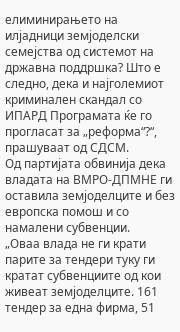елиминирањето на илјадници земјоделски семејства од системот на државна поддршка? Што е следно, дека и најголемиот криминален скандал со ИПАРД Програмата ќе го прогласат за „реформа“?“, прашуваат од СДСМ.
Од партијата обвинија дека владата на ВМРО-ДПМНЕ ги оставила земјоделците и без европска помош и со намалени субвенции.
„Оваа влада не ги крати парите за тендери туку ги кратат субвенциите од кои живеат земјоделците. 161 тендер за една фирма, 51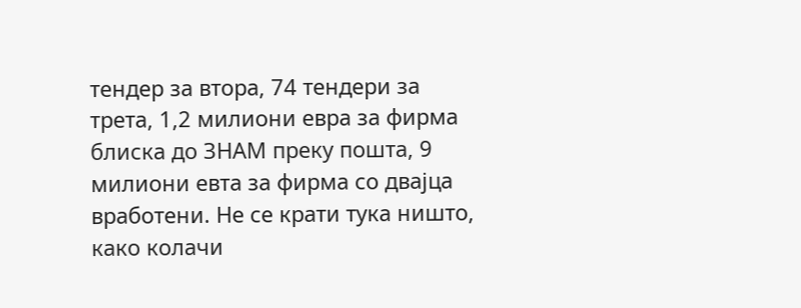тендер за втора, 74 тендери за трета, 1,2 милиони евра за фирма блиска до ЗНАМ преку пошта, 9 милиони евта за фирма со двајца вработени. Не се крати тука ништо, како колачи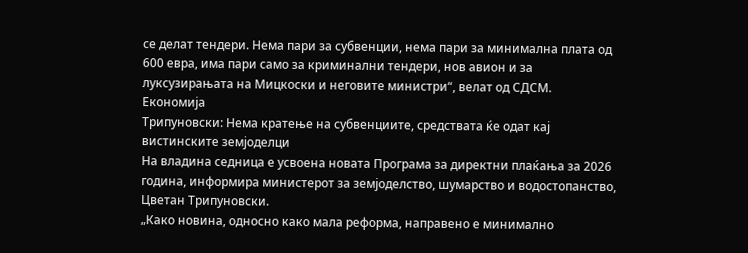се делат тендери. Нема пари за субвенции, нема пари за минимална плата од 600 евра, има пари само за криминални тендери, нов авион и за луксузирањата на Мицкоски и неговите министри“, велат од СДСМ.
Економија
Трипуновски: Нема кратење на субвенциите, средствата ќе одат кај вистинските земјоделци
На владина седница е усвоена новата Програма за директни плаќања за 2026 година, информира министерот за земјоделство, шумарство и водостопанство, Цветан Трипуновски.
„Како новина, односно како мала реформа, направено е минимално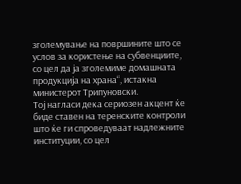зголемување на површините што се услов за користење на субвенциите, со цел да ја зголемиме домашната продукција на храна“, истакна министерот Трипуновски.
Тој нагласи дека сериозен акцент ќе биде ставен на теренските контроли што ќе ги спроведуваат надлежните институции, со цел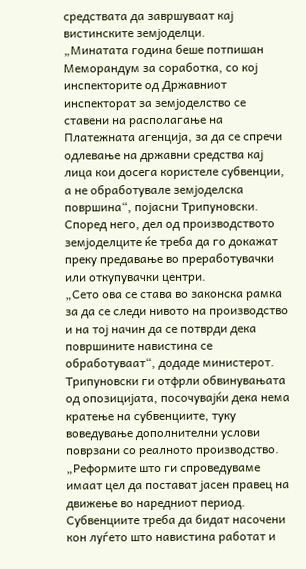средствата да завршуваат кај вистинските земјоделци.
„Минатата година беше потпишан Меморандум за соработка, со кој инспекторите од Државниот инспекторат за земјоделство се ставени на располагање на Платежната агенција, за да се спречи одлевање на државни средства кај лица кои досега користеле субвенции, а не обработувале земјоделска површина“, појасни Трипуновски.
Според него, дел од производството земјоделците ќе треба да го докажат преку предавање во преработувачки или откупувачки центри.
„Сето ова се става во законска рамка за да се следи нивото на производство и на тој начин да се потврди дека површините навистина се обработуваат“, додаде министерот.
Трипуновски ги отфрли обвинувањата од опозицијата, посочувајќи дека нема кратење на субвенциите, туку воведување дополнителни услови поврзани со реалното производство.
„Реформите што ги спроведуваме имаат цел да постават јасен правец на движење во наредниот период. Субвенциите треба да бидат насочени кон луѓето што навистина работат и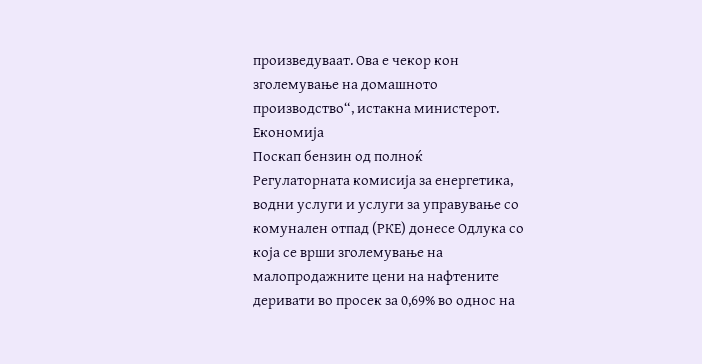произведуваат. Ова е чекор кон зголемување на домашното производство“, истакна министерот.
Економија
Поскап бензин од полноќ
Регулаторната комисија за енергетика, водни услуги и услуги за управување со комунален отпад (РКЕ) донесе Одлука со која се врши зголемување на малопродажните цени на нафтените деривати во просек за 0,69% во однос на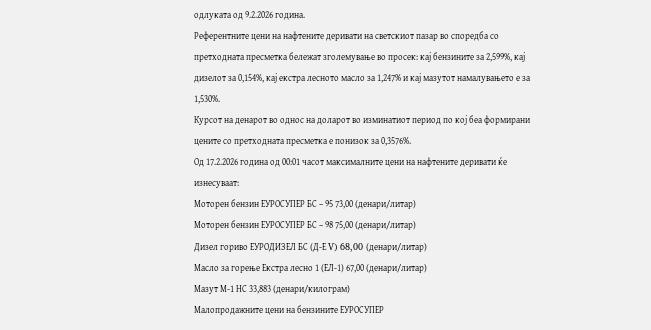одлуката од 9.2.2026 година.
Референтните цени на нафтените деривати на светскиот пазар во споредба со претходната пресметка бележат зголемување во просек: кај бензините за 2,599%, кај дизелот за 0,154%, кај екстра лесното масло за 1,247% и кај мазутот намалувањето е за 1,530%.
Курсот на денарот во однос на доларот во изминатиот период по кој беа формирани цените со претходната пресметка е понизок за 0,3576%.
Од 17.2.2026 година од 00:01 часот максималните цени на нафтените деривати ќе изнесуваат:
Моторен бензин ЕУРОСУПЕР БС – 95 73,00 (денари/литар)
Моторен бензин ЕУРОСУПЕР БС – 98 75,00 (денари/литар)
Дизел гориво ЕУРОДИЗЕЛ БС (Д-Е V) 68,00 (денари/литар)
Масло за горење Екстра лесно 1 (ЕЛ-1) 67,00 (денари/литар)
Мазут М-1 НС 33,883 (денари/килограм)
Малопродажните цени на бензините ЕУРОСУПЕР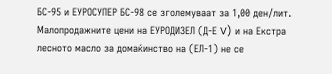БС-95 и ЕУРОСУПЕР БС-98 се зголемуваат за 1,00 ден/лит.
Малопродажните цени на ЕУРОДИЗЕЛ (Д-Е V) и на Екстра лесното масло за домаќинство на (ЕЛ-1) не се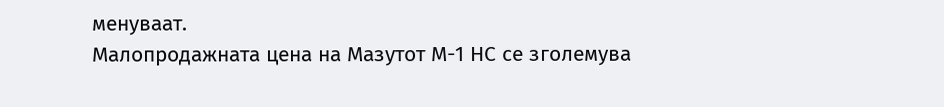менуваат.
Малопродажната цена на Мазутот М-1 НС се зголемува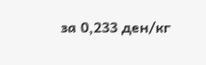за 0,233 ден/кг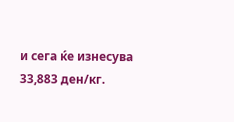и сега ќе изнесува 33,883 ден/кг.